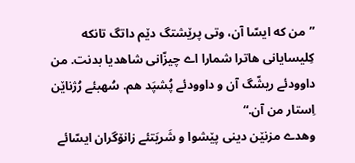”من که ایسّا آن، وتی پرێشتگ دێم داتگ تانکه کِلیسایانی هاترا شمارا اے چیزّانی شاهدیا بدنت. من داوودئے ریشّگ آن و داوودئے پُشپَد هم. سُهبئے رُژناێن اِستار من آن.“
وهدے مزنێن دینی پێشوا و شَریَتئے زانۆگران ایسّائے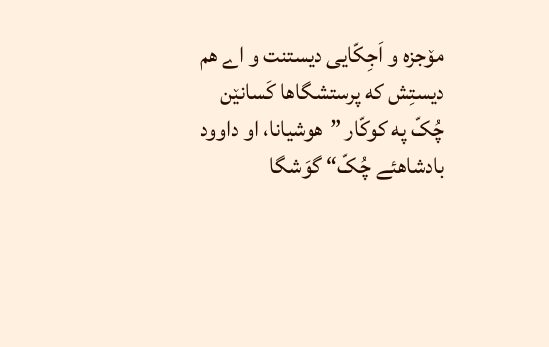مۆجزه و اَجِکّایی دیستنت و اے هم دیستِش که پرستشگاها کَسانێن چُکّ په کوکّار ”هوشیانا، او داوود بادشاهئے چُکّ“ گوَشگا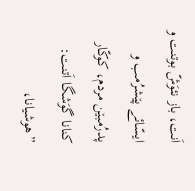اَنت، باز نئوَشّ بوتنت و
ایسّائے پێشرُمب و پدرُمبێن مردم، کوکّار کنانا گوَشگا اَتنت: ”هوشیانا،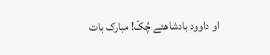او داوود بادشاهئے چُکّ! مبارک بات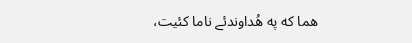هما که په هُداوندئے ناما کئیت،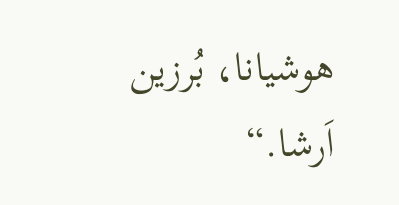هوشیانا، بُرزین اَرشا.“